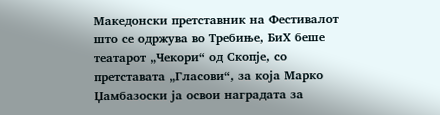Македонски претставник на Фестивалот што се одржува во Требиње, БиХ беше театарот „Чекори“ од Скопје, со претставата „Гласови“, за која Марко Џамбазоски ја освои наградата за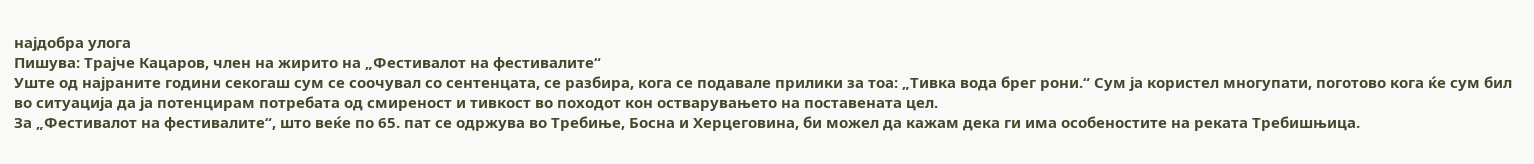најдобра улога
Пишува: Трајче Кацаров, член на жирито на „Фестивалот на фестивалите“
Уште од најраните години секогаш сум се соочувал со сентенцата, се разбира, кога се подавале прилики за тоа: „Тивка вода брег рони.“ Сум ја користел многупати, поготово кога ќе сум бил во ситуација да ја потенцирам потребата од смиреност и тивкост во походот кон остварувањето на поставената цел.
За „Фестивалот на фестивалите“, што веќе по 65. пат се одржува во Требиње, Босна и Херцеговина, би можел да кажам дека ги има особеностите на реката Требишњица.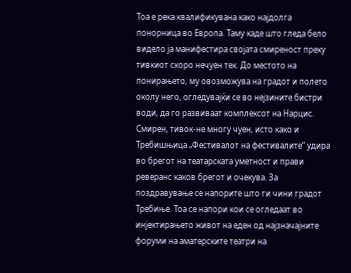Тоа е река квалификувана како најдолга понорница во Европа. Tаму каде што гледа бело видело ја манифестира својата смиреност преку тивкиот скоро нечуен тек. До местото на понирањето, му овозможува на градот и полето околу него, огледувајќи се во нејзините бистри води, да го развиваат комплексот на Нарцис.
Смирен, тивок-не многу чуен, исто како и Требишњица „Фестивалот на фестивалите“ удира во брегот на театарската уметност и прави реверанс каков брегот и очекува. За поздравување се напорите што ги чини градот Требиње. Тоа се напори кои се огледаат во инјектирањето живот на еден од најзначајните форуми на аматерските театри на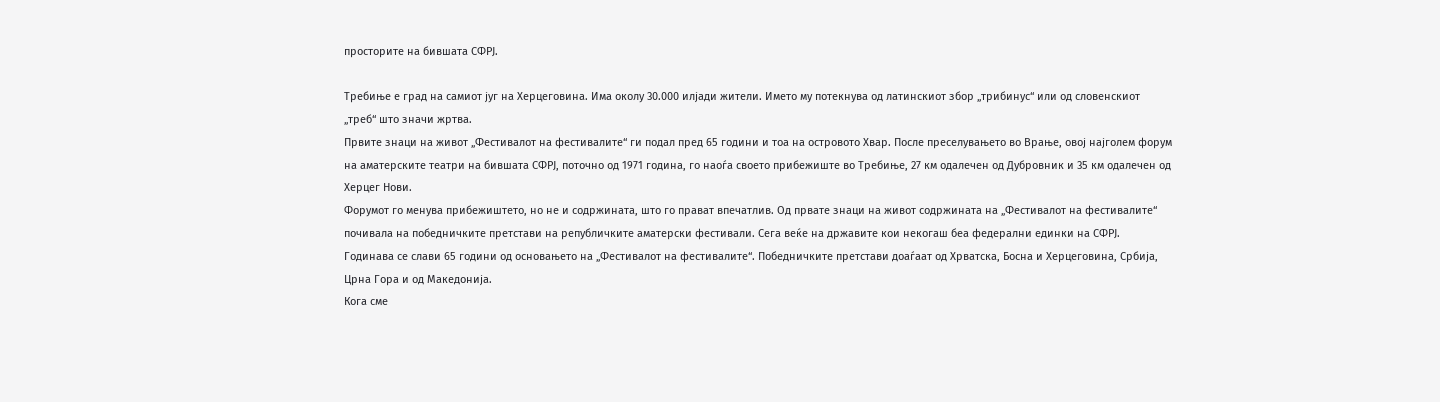просторите на бившата СФРЈ.

Требиње е град на самиот југ на Херцеговина. Има околу 30.000 илјади жители. Името му потекнува од латинскиот збор „трибинус“ или од словенскиот „треб“ што значи жртва.
Првите знаци на живот „Фестивалот на фестивалите“ ги подал пред 65 години и тоа на островото Хвар. После преселувањето во Врање, овој најголем форум на аматерските театри на бившата СФРЈ, поточно од 1971 година, го наоѓа своето прибежиште во Требиње, 27 км одалечен од Дубровник и 35 км одалечен од Херцег Нови.
Форумот го менува прибежиштето, но не и содржината, што го прават впечатлив. Од првате знаци на живот содржината на „Фестивалот на фестивалите“ почивала на победничките претстави на републичките аматерски фестивали. Сега веќе на државите кои некогаш беа федерални единки на СФРЈ.
Годинава се слави 65 години од основањето на „Фестивалот на фестивалите“. Победничките претстави доаѓаат од Хрватска, Босна и Херцеговина, Србија, Црна Гора и од Македонија.
Кога сме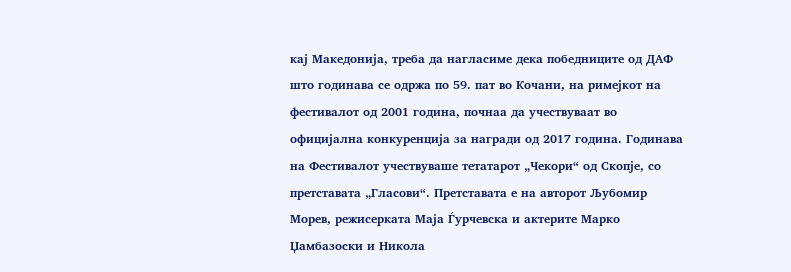кај Македонија, треба да нагласиме дека победниците од ДАФ што годинава се одржа по 59. пат во Кочани, на римејкот на фестивалот од 2001 година, почнаа да учествуваат во официјална конкуренција за награди од 2017 година. Годинава на Фестивалот учествуваше тетатарот „Чекори“ од Скопје, со претставата „Гласови“. Претставата е на авторот Љубомир Морев, режисерката Маја Ѓурчевска и актерите Марко Џамбазоски и Никола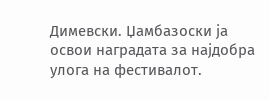Димевски. Џамбазоски ја освои наградата за најдобра улога на фестивалот.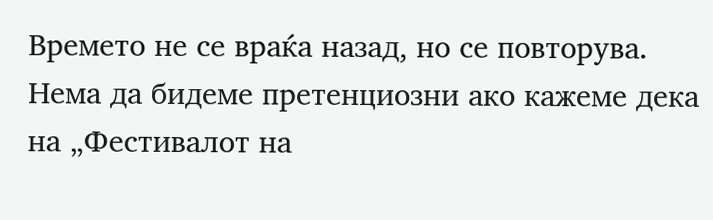Времето не се враќа назад, но се повторува. Нема да бидеме претенциозни ако кажеме дека на „Фестивалот на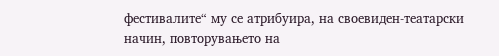фестивалите“ му се атрибуира, на своевиден-театарски начин, повторувањето на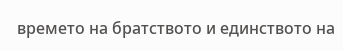времето на братството и единството на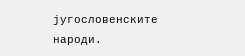југословенските народи.